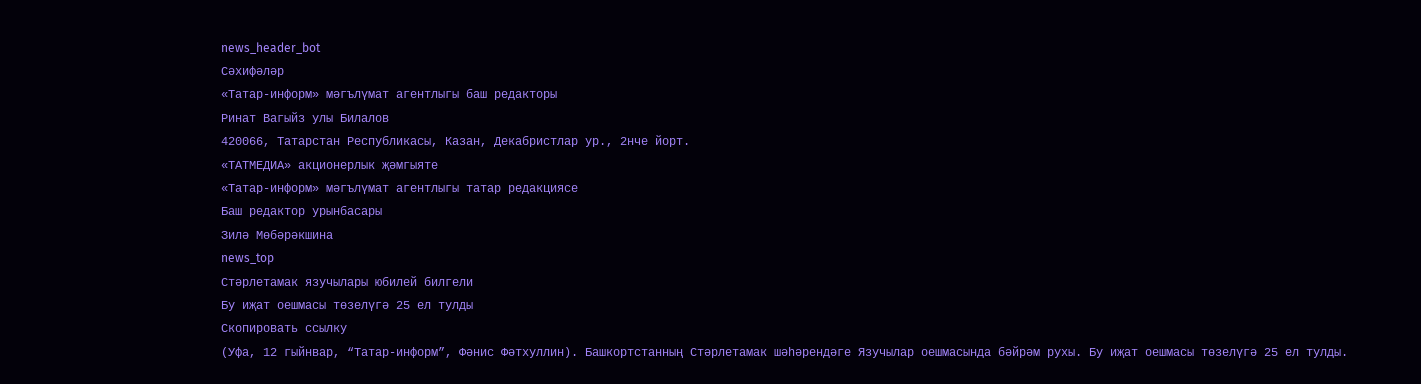news_header_bot
Сәхифәләр
«Татар-информ» мәгълүмат агентлыгы баш редакторы
Ринат Вагыйз улы Билалов
420066, Татарстан Республикасы, Казан, Декабристлар ур., 2нче йорт.
«ТАТМЕДИА» акционерлык җәмгыяте
«Татар-информ» мәгълүмат агентлыгы татар редакциясе
Баш редактор урынбасары
Зилә Мөбәрәкшина
news_top
Стәрлетамак язучылары юбилей билгели
Бу иҗат оешмасы төзелүгә 25 ел тулды
Скопировать ссылку
(Уфа, 12 гыйнвар, “Татар-информ”, Фәнис Фәтхуллин). Башкортстанның Стәрлетамак шәһәрендәге Язучылар оешмасында бәйрәм рухы. Бу иҗат оешмасы төзелүгә 25 ел тулды.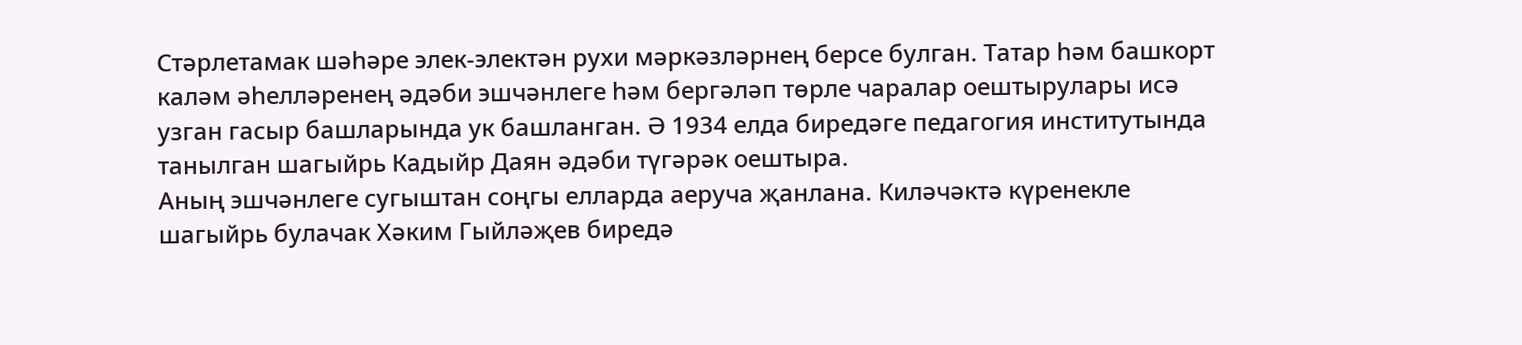Стәрлетамак шәһәре элек-электән рухи мәркәзләрнең берсе булган. Татар һәм башкорт каләм әһелләренең әдәби эшчәнлеге һәм бергәләп төрле чаралар оештырулары исә узган гасыр башларында ук башланган. Ә 1934 елда биредәге педагогия институтында танылган шагыйрь Кадыйр Даян әдәби түгәрәк оештыра.
Аның эшчәнлеге сугыштан соңгы елларда аеруча җанлана. Киләчәктә күренекле шагыйрь булачак Хәким Гыйләҗев биредә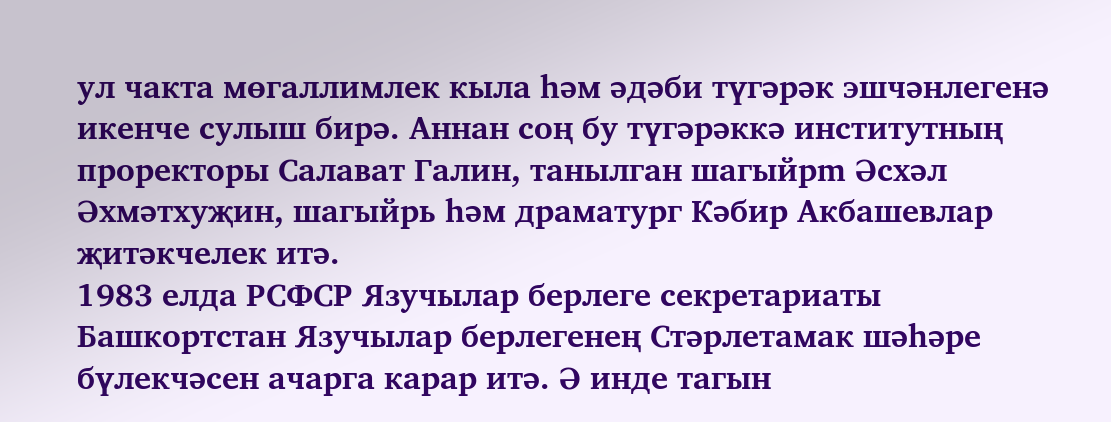ул чакта мөгаллимлек кыла һәм әдәби түгәрәк эшчәнлегенә икенче сулыш бирә. Аннан соң бу түгәрәккә институтның проректоры Салават Галин, танылган шагыйрm Әсхәл Әхмәтхуҗин, шагыйрь һәм драматург Кәбир Акбашевлар җитәкчелек итә.
1983 елда РСФСР Язучылар берлеге секретариаты Башкортстан Язучылар берлегенең Стәрлетамак шәһәре бүлекчәсен ачарга карар итә. Ә инде тагын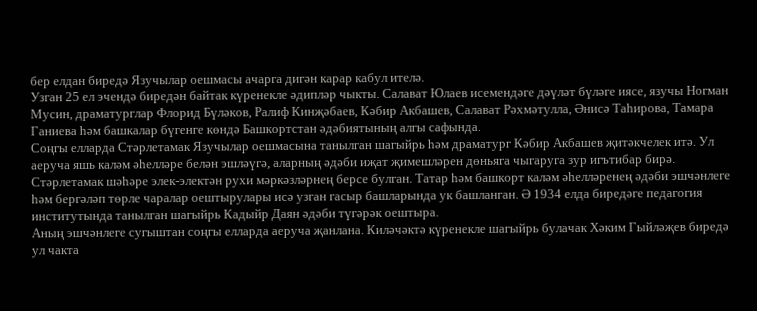бер елдан биредә Язучылар оешмасы ачарга дигән карар кабул ителә.
Узган 25 ел эчендә биредән байтак күренекле әдипләр чыкты. Салават Юлаев исемендәге дәүләт бүләге иясе, язучы Ногман Мусин, драматурглар Флорид Бүләков, Ралиф Кинҗәбаев, Кәбир Акбашев, Салават Рәхмәтулла, Әнисә Таһирова, Тамара Ганиева һәм башкалар бүгенге көндә Башкортстан әдәбиятының алгы сафында.
Соңгы елларда Стәрлетамак Язучылар оешмасына танылган шагыйрь һәм драматург Кәбир Акбашев җитәкчелек итә. Ул аеруча яшь каләм әһелләре белән эшләүгә, аларның әдәби иҗат җимешләрен дөньяга чыгаруга зур игътибар бирә.
Стәрлетамак шәһәре элек-электән рухи мәркәзләрнең берсе булган. Татар һәм башкорт каләм әһелләренең әдәби эшчәнлеге һәм бергәләп төрле чаралар оештырулары исә узган гасыр башларында ук башланган. Ә 1934 елда биредәге педагогия институтында танылган шагыйрь Кадыйр Даян әдәби түгәрәк оештыра.
Аның эшчәнлеге сугыштан соңгы елларда аеруча җанлана. Киләчәктә күренекле шагыйрь булачак Хәким Гыйләҗев биредә ул чакта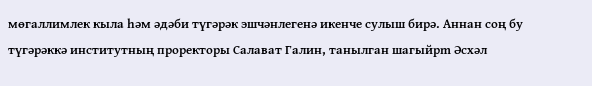мөгаллимлек кыла һәм әдәби түгәрәк эшчәнлегенә икенче сулыш бирә. Аннан соң бу түгәрәккә институтның проректоры Салават Галин, танылган шагыйрm Әсхәл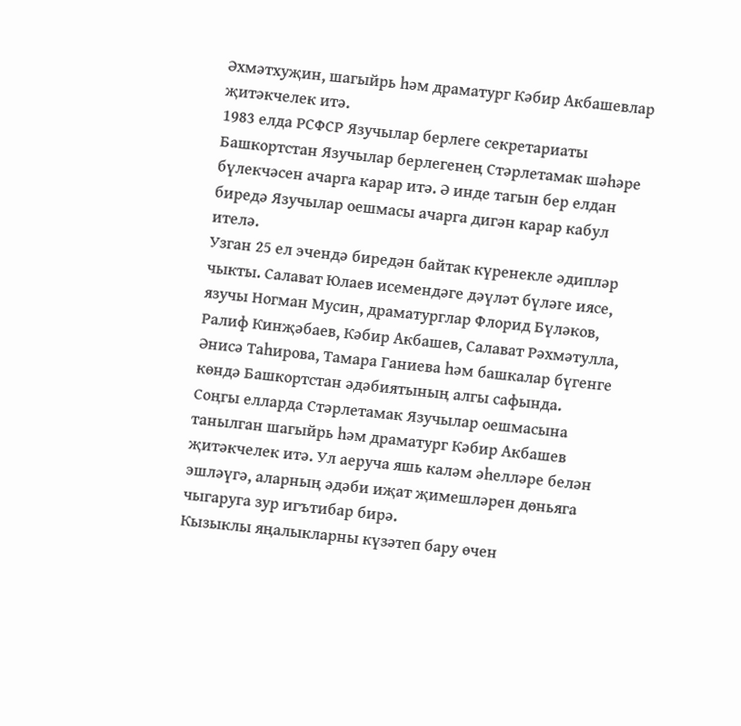Әхмәтхуҗин, шагыйрь һәм драматург Кәбир Акбашевлар җитәкчелек итә.
1983 елда РСФСР Язучылар берлеге секретариаты Башкортстан Язучылар берлегенең Стәрлетамак шәһәре бүлекчәсен ачарга карар итә. Ә инде тагын бер елдан биредә Язучылар оешмасы ачарга дигән карар кабул ителә.
Узган 25 ел эчендә биредән байтак күренекле әдипләр чыкты. Салават Юлаев исемендәге дәүләт бүләге иясе, язучы Ногман Мусин, драматурглар Флорид Бүләков, Ралиф Кинҗәбаев, Кәбир Акбашев, Салават Рәхмәтулла, Әнисә Таһирова, Тамара Ганиева һәм башкалар бүгенге көндә Башкортстан әдәбиятының алгы сафында.
Соңгы елларда Стәрлетамак Язучылар оешмасына танылган шагыйрь һәм драматург Кәбир Акбашев җитәкчелек итә. Ул аеруча яшь каләм әһелләре белән эшләүгә, аларның әдәби иҗат җимешләрен дөньяга чыгаруга зур игътибар бирә.
Кызыклы яңалыкларны күзәтеп бару өчен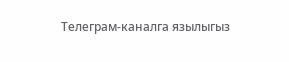Телеграм-каналга язылыгыз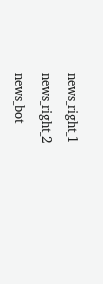news_right_1
news_right_2
news_bot